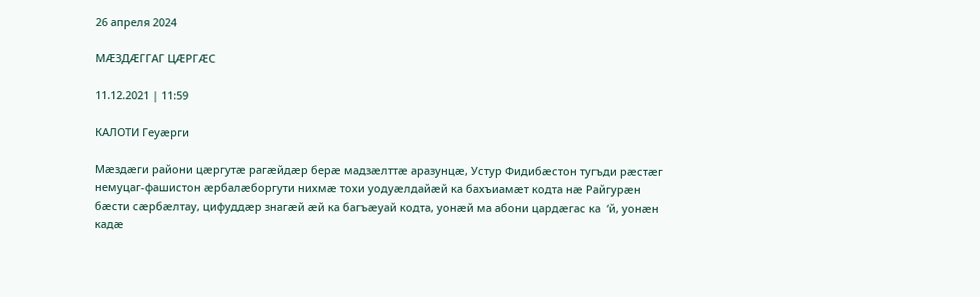26 апреля 2024

МӔЗДӔГГАГ ЦӔРГӔС

11.12.2021 | 11:59

КАЛОТИ Геуæрги

Мӕздӕги райони цӕргутӕ рагӕйдӕр берӕ мадзӕлттӕ аразунцӕ, Устур Фидибӕстон тугъди рӕстӕг немуцаг-фашистон ӕрбалӕборгути нихмӕ тохи уодуӕлдайӕй ка бахъиамӕт кодта нӕ Райгурӕн бӕсти сӕрбӕлтау, цифуддӕр знагӕй ӕй ка багъӕуай кодта, уонӕй ма абони цардӕгас ка  ‘й, уонӕн кадӕ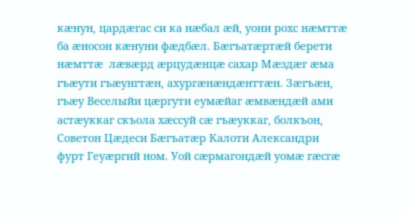кӕнун, цардӕгас си ка нӕбал ӕй, уони рохс нӕмттӕ ба ӕносон кӕнуни фӕдбӕл. Бӕгъатӕртӕй берети нӕмттӕ  лӕвӕрд ӕрцудӕнцӕ сахар Мӕздӕг ӕма гъӕути гъӕунгтӕн, ахургӕнӕндӕнттӕн. Зӕгъӕн, гъӕу Веселыйи цӕргути еумӕйаг ӕмвӕндӕй ами астӕуккаг скъола хӕссуй сӕ гъӕуккаг, болкъон, Советон Цӕдеси Бӕгъатӕр Калоти Александри фурт Геуӕргий ном. Уой сӕрмагондӕй уомӕ гӕсгӕ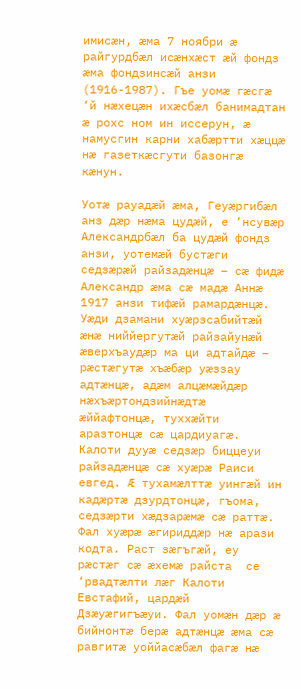имисӕн, ӕма 7 ноябри ӕ райгурдбӕл исӕнхӕст ӕй фондз ӕма фондзинсӕй анзи (1916-1987). Гъе уомӕ гӕсгӕ  ‘й нӕхецӕн ихӕсбӕл банимадтан ӕ рохс ном ин иссерун, ӕ намусгин карни хабӕртти хӕццӕ нӕ газеткӕсгути базонгӕ кӕнун.

Уотӕ рауадӕй ӕма, Геуӕргибӕл анз дӕр нӕма цудӕй, е ‘нсувӕр Александрбӕл ба цудӕй фондз анзи, уотемӕй бустӕги седзӕрӕй райзадӕнцӕ – сӕ фидӕ Александр ӕма сӕ мадӕ Аннӕ 1917 анзи тифӕй рамардӕнцӕ. Уӕди дзамани хуӕрзсабийтӕй ӕнӕ ниййергутӕй райзайунӕй ӕверхъаудӕр ма ци адтайдӕ –  рӕстӕгутӕ хъӕбӕр уӕззау адтӕнцӕ, адӕм алцӕмӕйдӕр нӕхъӕртондзийнӕдтӕ ӕййафтонцӕ, туххӕйти аразтонцӕ сӕ цардиуагӕ. Калоти дууӕ седзӕр биццеуи райзадӕнцӕ сӕ хуӕрӕ Раиси евгед. Ӕ тухамӕлттӕ уингӕй ин кадӕртӕ дзурдтонцӕ, гъома, седзӕрти хӕдзарӕмӕ сӕ раттӕ. Фал хуӕрӕ ӕгириддӕр нӕ арази кодта. Раст зӕгъгӕй, еу рӕстӕг сӕ ӕхемӕ райста  се ‘рвадтӕлти лӕг Калоти Евстафий, цардӕй Дзӕуӕгигъӕуи. Фал уомӕн дӕр ӕ бийнонтӕ берӕ адтӕнцӕ ӕма сӕ равгитӕ уоййасӕбӕл фагӕ нӕ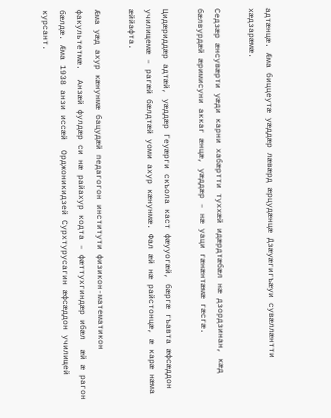адтӕнцӕ. Ӕма биццеутӕ уӕддӕр лӕвӕрд ӕрцудӕнцӕ Дзӕуӕгигъӕуи сувӕллӕнтти хӕдзарӕмӕ.

Седзӕр ӕнсувӕрти уӕди карни хабӕртти туххӕй идӕрдтӕбӕл нӕ дзордзинан, кӕд бӕлвурдӕй ӕримисуни аккаг ӕнцӕ, уӕддӕр – нӕ уаци гӕнӕнтӕмӕ гӕсгӕ.

Цидӕриддӕр адтӕй, уӕддӕр Геуӕрги скъола каст фӕууогӕй, бӕргӕ гъавта ӕфсӕддон училищемӕ – рагӕй бӕлдтӕй уоми ахур кӕнунмӕ. Фал ӕй нӕ райстонцӕ, ӕ карӕ нӕма ӕййафта.

Ӕма уӕд ахур кӕнунмӕ бацудӕй педагогон институти физикон-математикон факультетмӕ.  Анзӕй фулдӕр си нӕ райахур кодта – фӕттухгиндӕр ибӕл  ӕй ӕ рагон бӕлдӕ. Ӕма 1938 анзи иссӕй  Орджоникидзей Сурхтурусагин ӕфсӕддон училищей курсант.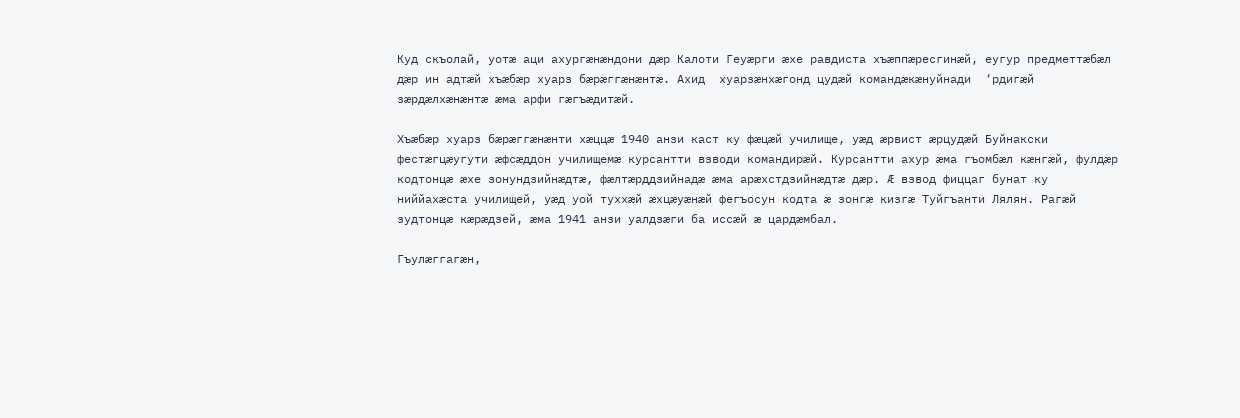Куд скъолай, уотӕ аци ахургӕнӕндони дӕр Калоти Геуӕрги ӕхе равдиста хъӕппӕресгинӕй, еугур предметтӕбӕл дӕр ин адтӕй хъӕбӕр хуарз бӕрӕггӕнӕнтӕ. Ахид  хуарзӕнхӕгонд цудӕй командӕкӕнуйнади  ‘рдигӕй зӕрдӕлхӕнӕнтӕ ӕма арфи гӕгъӕдитӕй.

Хъӕбӕр хуарз бӕрӕггӕнӕнти хӕццӕ 1940 анзи каст ку фӕцӕй училище, уӕд ӕрвист ӕрцудӕй Буйнакски фестӕгцӕугути ӕфсӕддон училищемӕ курсантти взводи командирӕй. Курсантти ахур ӕма гъомбӕл кӕнгӕй, фулдӕр кодтонцӕ ӕхе зонундзийнӕдтӕ, фӕлтӕрддзийнадӕ ӕма арӕхстдзийнӕдтӕ дӕр. Ӕ взвод фиццаг бунат ку ниййахӕста училищей, уӕд уой туххӕй ӕхцӕуӕнӕй фегъосун кодта ӕ зонгӕ кизгӕ Туйгъанти Лялян. Рагӕй зудтонцӕ кӕрӕдзей, ӕма 1941 анзи уалдзӕги ба иссӕй ӕ цардӕмбал.

Гъулӕггагӕн,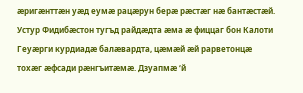ӕригӕнттӕн уӕд еумӕ рацӕрун берӕ рӕстӕг нӕ бантӕстӕй. Устур Фидибӕстон тугъд райдӕдта ӕма ӕ фиццаг бон Калоти Геуӕрги курдиадӕ балӕвардта, цӕмӕй ӕй рарветонцӕ тохӕг ӕфсади рӕнгъитӕмӕ. Дзуапмӕ ‘й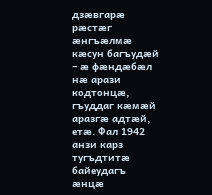дзӕвгарӕ рӕстӕг ӕнгъӕлмӕ кӕсун багъудӕй – ӕ фӕндӕбӕл нӕ арази кодтонцӕ, гъуддаг кӕмӕй аразгӕ адтӕй, етӕ. Фал 1942 анзи карз тугъдтитӕ байеудагъ ӕнцӕ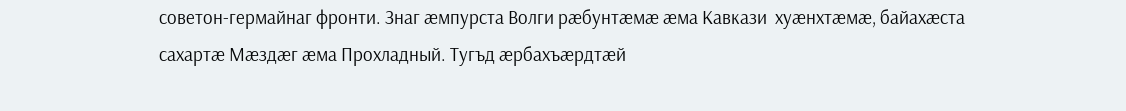советон-гермайнаг фронти. Знаг ӕмпурста Волги рӕбунтӕмӕ ӕма Кавкази  хуӕнхтӕмӕ, байахӕста сахартӕ Мӕздӕг ӕма Прохладный. Тугъд ӕрбахъӕрдтӕй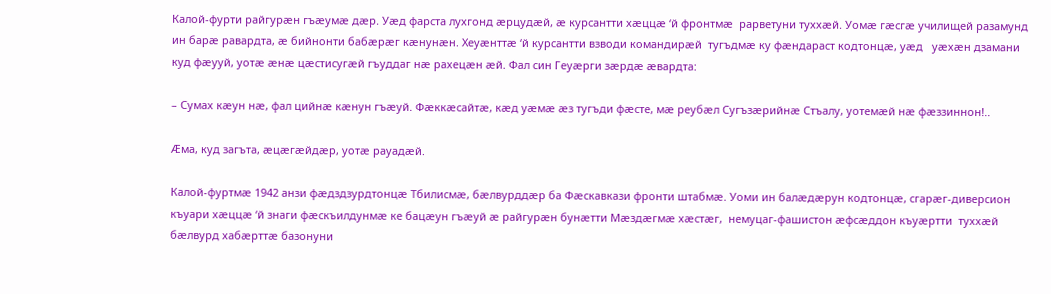Калой-фурти райгурӕн гъӕумӕ дӕр. Уӕд фарста лухгонд ӕрцудӕй, ӕ курсантти хӕццӕ ‘й фронтмӕ  рарветуни туххӕй. Уомӕ гӕсгӕ училищей разамунд ин барӕ равардта, ӕ бийнонти бабӕрӕг кӕнунӕн. Хеуӕнттӕ ‘й курсантти взводи командирӕй  тугъдмӕ ку фӕндараст кодтонцӕ, уӕд   уӕхӕн дзамани куд фӕууй, уотӕ ӕнӕ цӕстисугӕй гъуддаг нӕ рахецӕн ӕй. Фал син Геуӕрги зӕрдӕ ӕвардта:

– Сумах кӕун нӕ, фал цийнӕ кӕнун гъӕуй. Фӕккӕсайтӕ, кӕд уӕмӕ ӕз тугъди фӕсте, мӕ реубӕл Сугъзӕрийнӕ Стъалу, уотемӕй нӕ фӕззиннон!..

Ӕма, куд загъта, ӕцӕгӕйдӕр, уотӕ рауадӕй.

Калой-фуртмӕ 1942 анзи фӕдздзурдтонцӕ Тбилисмӕ, бӕлвурддӕр ба Фӕскавкази фронти штабмӕ. Уоми ин балӕдӕрун кодтонцӕ, сгарӕг-диверсион къуари хӕццӕ ‘й знаги фӕскъилдунмӕ ке бацӕун гъӕуй ӕ райгурӕн бунӕтти Мӕздӕгмӕ хӕстӕг,  немуцаг-фашистон ӕфсӕддон къуӕртти  туххӕй бӕлвурд хабӕрттӕ базонуни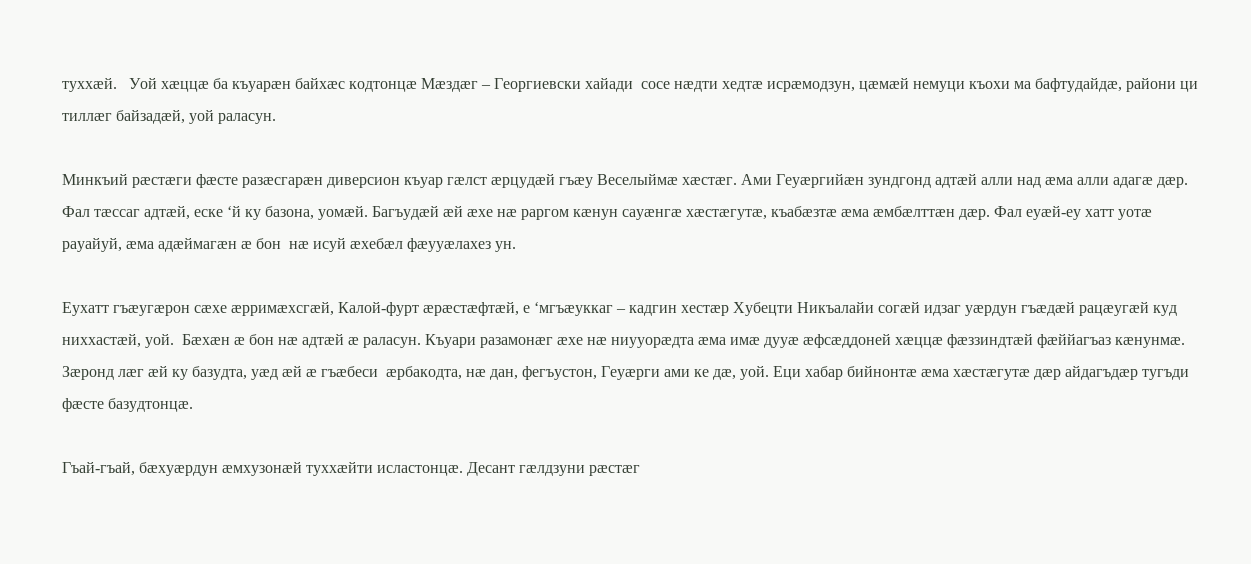туххӕй.   Уой хӕццӕ ба къуарӕн байхӕс кодтонцӕ Мӕздӕг – Георгиевски хайади  сосе нӕдти хедтӕ исрӕмодзун, цӕмӕй немуци къохи ма бафтудайдӕ, райони ци тиллӕг байзадӕй, уой раласун.

Минкъий рӕстӕги фӕсте разӕсгарӕн диверсион къуар гӕлст ӕрцудӕй гъӕу Веселыймӕ хӕстӕг. Ами Геуӕргийӕн зундгонд адтӕй алли над ӕма алли адагӕ дӕр. Фал тӕссаг адтӕй, еске ‘й ку базона, уомӕй. Багъудӕй ӕй ӕхе нӕ раргом кӕнун сауӕнгӕ хӕстӕгутӕ, къабӕзтӕ ӕма ӕмбӕлттӕн дӕр. Фал еуӕй-еу хатт уотӕ рауайуй, ӕма адӕймагӕн ӕ бон  нӕ исуй ӕхебӕл фӕууӕлахез ун.

Еухатт гъӕугӕрон сӕхе ӕрримӕхсгӕй, Калой-фурт ӕрӕстӕфтӕй, е ‘мгъӕуккаг – кадгин хестӕр Хубецти Никъалайи согӕй идзаг уӕрдун гъӕдӕй рацӕугӕй куд ниххастӕй, уой.  Бӕхӕн ӕ бон нӕ адтӕй ӕ раласун. Къуари разамонӕг ӕхе нӕ ниууорӕдта ӕма имӕ дууӕ ӕфсӕддоней хӕццӕ фӕззиндтӕй фӕййагъаз кӕнунмӕ. Зӕронд лӕг ӕй ку базудта, уӕд ӕй ӕ гъӕбеси  ӕрбакодта, нӕ дан, фегъустон, Геуӕрги ами ке дӕ, уой. Еци хабар бийнонтӕ ӕма хӕстӕгутӕ дӕр айдагъдӕр тугъди фӕсте базудтонцӕ.

Гъай-гъай, бӕхуӕрдун ӕмхузонӕй туххӕйти исластонцӕ. Десант гӕлдзуни рӕстӕг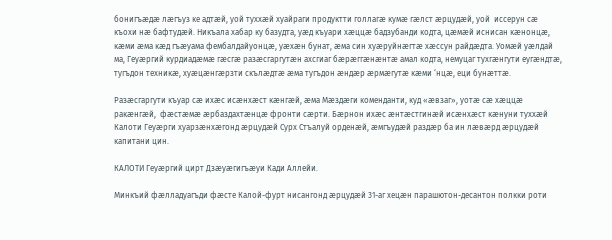бонигъӕдӕ лӕгъуз ке адтӕй, уой туххӕй хуайраги продуктти голлагӕ кумӕ гӕлст ӕрцудӕй, уой  иссерун сӕ къохи нӕ бафтудӕй. Никъала хабар ку базудта, уӕд къуари хӕццӕ бадзубанди кодта, цӕмӕй иснисан кӕнонцӕ, кӕми ӕма кӕд гъӕуама фембалдайуонцӕ, уӕхӕн бунат, ӕма син хуӕруйнӕгтӕ хӕссун райдӕдта. Уомӕй уӕлдай ма, Геуӕргий курдиадӕмӕ гӕсгӕ разӕсгаргутӕн ахсгиаг бӕрӕггӕнӕнтӕ амал кодта, немуцаг тухгӕнгути еугӕндтӕ, тугъдон техникӕ, хуӕцӕнгӕрзти скълӕдтӕ ӕма тугъдон ӕндӕр ӕрмӕгутӕ кӕми ‘нцӕ, еци бунӕттӕ.

Разӕсгаргути къуар сӕ ихӕс исӕнхӕст кӕнгӕй, ӕма Мӕздӕги коменданти, куд «ӕвзаг», уотӕ сӕ хӕццӕ ракӕнгӕй,  фӕстӕмӕ ӕрбаздахтӕнцӕ фронти сӕрти. Бӕрнон ихӕс ӕнтӕстгинӕй исӕнхӕст кӕнуни туххӕй Калоти Геуӕрги хуарзӕнхӕгонд ӕрцудӕй Сурх Стъалуй орденӕй, ӕмгъудӕй раздӕр ба ин лӕвӕрд ӕрцудӕй капитани цин.

КАЛОТИ Геуæргий цирт Дзæуæгигъæуи Кади Аллейи.

Минкъий фӕлладуагъди фӕсте Калой-фурт нисангонд ӕрцудӕй 31-аг хецӕн парашютон-десантон полкки роти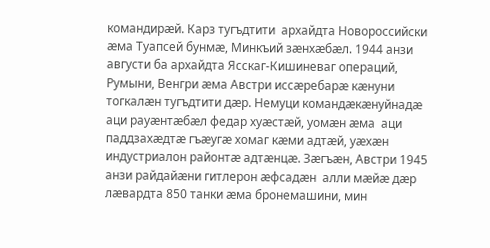командирӕй. Карз тугъдтити  архайдта Новороссийски ӕма Туапсей бунмӕ, Минкъий зӕнхӕбӕл. 1944 анзи августи ба архайдта Ясскаг-Кишиневаг операций,  Румыни, Венгри ӕма Австри иссӕребарӕ кӕнуни тогкалӕн тугъдтити дӕр. Немуци командӕкӕнуйнадӕ аци рауӕнтӕбӕл федар хуӕстӕй, уомӕн ӕма  аци паддзахӕдтӕ гъӕугӕ хомаг кӕми адтӕй, уӕхӕн индустриалон районтӕ адтӕнцӕ. Зӕгъӕн, Австри 1945 анзи райдайӕни гитлерон ӕфсадӕн  алли мӕйӕ дӕр лӕвардта 850 танки ӕма бронемашини, мин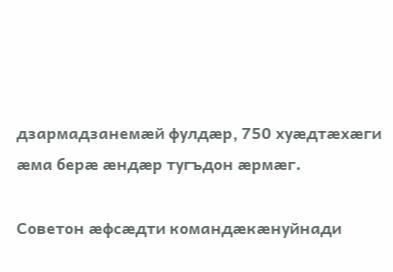дзармадзанемӕй фулдӕр, 750 хуӕдтӕхӕги ӕма берӕ ӕндӕр тугъдон ӕрмӕг.

Советон ӕфсӕдти командӕкӕнуйнади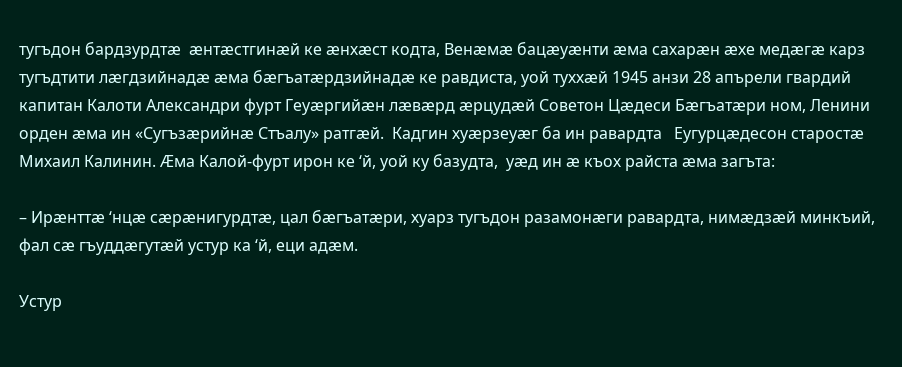тугъдон бардзурдтӕ  ӕнтӕстгинӕй ке ӕнхӕст кодта, Венӕмӕ бацӕуӕнти ӕма сахарӕн ӕхе медӕгӕ карз тугъдтити лӕгдзийнадӕ ӕма бӕгъатӕрдзийнадӕ ке равдиста, уой туххӕй 1945 анзи 28 апърели гвардий капитан Калоти Александри фурт Геуӕргийӕн лӕвӕрд ӕрцудӕй Советон Цӕдеси Бӕгъатӕри ном, Ленини орден ӕма ин «Сугъзӕрийнӕ Стъалу» ратгӕй.  Кадгин хуӕрзеуӕг ба ин равардта   Еугурцӕдесон старостӕ Михаил Калинин. Ӕма Калой-фурт ирон ке ‘й, уой ку базудта,  уӕд ин ӕ къох райста ӕма загъта:

– Ирӕнттӕ ‘нцӕ сӕрӕнигурдтӕ, цал бӕгъатӕри, хуарз тугъдон разамонӕги равардта, нимӕдзӕй минкъий, фал сӕ гъуддӕгутӕй устур ка ‘й, еци адӕм.

Устур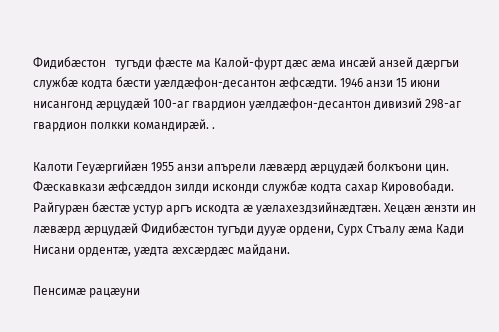Фидибӕстон   тугъди фӕсте ма Калой-фурт дӕс ӕма инсӕй анзей дӕргъи службӕ кодта бӕсти уӕлдӕфон-десантон ӕфсӕдти. 1946 анзи 15 июни нисангонд ӕрцудӕй 100-аг гвардион уӕлдӕфон-десантон дивизий 298-аг гвардион полкки командирӕй. .

Калоти Геуӕргийӕн 1955 анзи апърели лӕвӕрд ӕрцудӕй болкъони цин. Фӕскавкази ӕфсӕддон зилди исконди службӕ кодта сахар Кировобади. Райгурӕн бӕстӕ устур аргъ искодта ӕ уӕлахездзийнӕдтӕн. Хецӕн ӕнзти ин лӕвӕрд ӕрцудӕй Фидибӕстон тугъди дууӕ ордени, Сурх Стъалу ӕма Кади Нисани ордентӕ, уӕдта ӕхсӕрдӕс майдани.

Пенсимӕ рацӕуни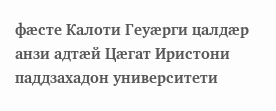фӕсте Калоти Геуӕрги цалдӕр анзи адтӕй Цӕгат Иристони паддзахадон университети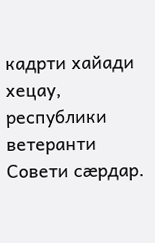кадрти хайади хецау, республики ветеранти Совети сӕрдар.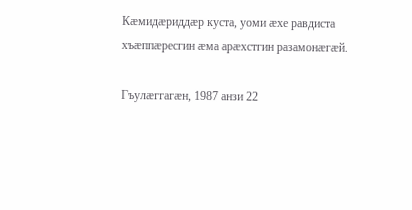Кӕмидӕриддӕр куста, уоми ӕхе равдиста хъӕппӕресгин ӕма арӕхстгин разамонӕгӕй.

Гъулӕггагӕн, 1987 анзи 22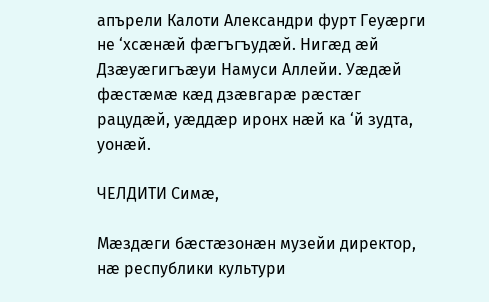апърели Калоти Александри фурт Геуӕрги не ‘хсӕнӕй фӕгъгъудӕй. Нигӕд ӕй Дзӕуӕгигъӕуи Намуси Аллейи. Уӕдӕй фӕстӕмӕ кӕд дзӕвгарӕ рӕстӕг  рацудӕй, уӕддӕр иронх нӕй ка ‘й зудта, уонӕй.

ЧЕЛДИТИ Симӕ,

Мӕздӕги бӕстӕзонӕн музейи директор, нӕ республики культури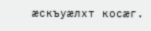ӕскъуӕлхт косӕг.